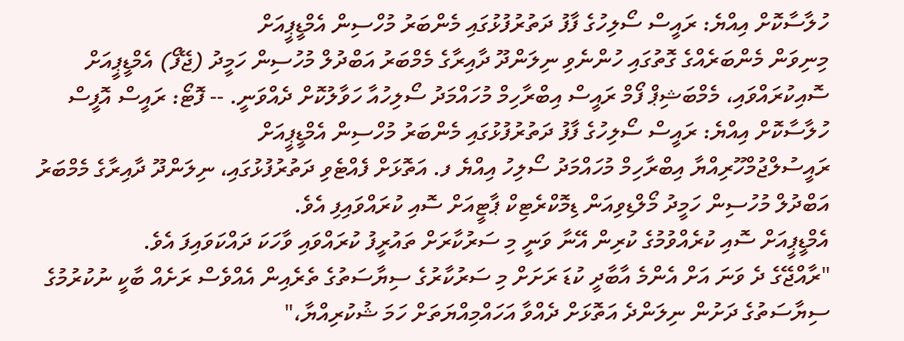ހުލާސާކޮށް އިއްޔެ: ރައީސް ސޯލިހުގެ ފާފު ދަތުރުފުޅުގައި މެންބަރު މުހްސިން އެމްޑީޕީއަށް
މިނިވަން މެންބަރެއްގެ ގޮތުގައި ހުންނެވި ނިލަންދޫ ދާއިރާގެ މެމްބަރު އަބްދުލް މުހުސިން ހަމީދު (ޖޭފޯ) އެމްޑީޕީއަށް ސޮއިކުރައްވައި، މެމްބަޝިޕް ފޯމް ރައީސް އިބްރާހިމް މުހައްމަދު ސޯލިހުއާ ހަވާލުކޮށް ދެއްވަނީ. -- ފޮޓޯ: ރައީސް އޮފީސް
ހުލާސާކޮށް އިއްޔެ: ރައީސް ސޯލިހުގެ ފާފު ދަތުރުފުޅުގައި މެންބަރު މުހްސިން އެމްޑީޕީއަށް
ރައީސުލްޖުމްހޫރިއްޔާ އިބްރާހިމް މުހައްމަދު ސޯލިހު އިއްޔެ ފ. އަތޮޅަށް ފެއްޓެވި ދަތުރުފުޅުގައި، ނިލަންދޫ ދާއިރާގެ މެމްބަރު އަބްދުލް މުހުސިން ހަމީދު މޯލްޑިވިއަން ޑިމޮކްރެޓިކް ޕާޓީއަށް ސޮއި ކުރައްވައިފި އެވެ.
އެމްޑީޕީއަށް ސޮއި ކުރެއްވުމުގެ ކުރިން އޭނާ ވަނީ މި ސަރުކާރަށް ތައުރީފު ކުރައްވައި ވާހަކަ ދައްކަވައިފަ އެވެ.
"ރާއްޖޭގެ ދެ ވަނަ އަށް އެންމެ އާބާދީ ކުޑަ ރަށަށް މި ސަރުކާރުގެ ސިޔާސަތުގެ ތެރެއިން އެއްވެސް ރަށެއް ބާކީ ނުކުރުމުގެ ސިޔާސަތުގެ ދަށުން ނިލަންދެ އަތޮޅަށް ދެއްވާ އަހައްމިއްޔަތަށް ހަމަ ޝުކުރިއްޔާ،"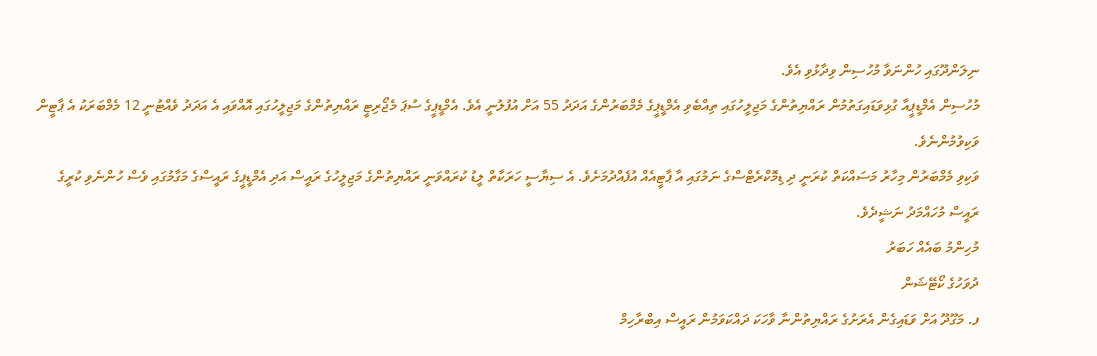ނިލަންދޫގައި ހުންނަވާ މުހުސިން ވިދާޅުވި އެވެ.
މުހުސިން އެމްޑީޕީއާ ގުޅިވަޑައިގަތުމުން ރައްޔިތުންގެ މަޖިލީހުގައި ތިއްބެވި އެމްޑީޕީގެ މެމްބަރުންގެ އަދަދު 55 އަށް އުފުލުނީ އެވެ. އެމްޑީޕީގެ ސުޕަ މެޖޯރިޓީ ރައްޔިތުންގެ މަޖިލީހުގައި އޮއްވައި އެ އަދަދު ވެއްޓުނީ 12 މެމްބަރަކު އެ ޕާޓީން ވަކިވުމުންނެވެ.
ވަކިވި މެމްބަރުން މިހާރު މަސައްކަތް ކުރަނީ ދި ޑިމޮކްރެޓްސްގެ ނަމުގައި އާ ޕާޓީއެއް އުފެއްދުމަށެވެ. އެ ސިޔާސީ ހަރަކާތް ލީޑު ކުރައްވަނީ ރައްޔިތުންގެ މަޖިލީހުގެ ރައީސް އަދި އެމްޑީޕީގެ ރައީސްގެ މަގާމުގައި ވެސް ހުންނެވި ކުރީގެ ރައީސް މުހައްމަދު ނަޝީދެވެ.
މުހިންމު ބައެއް ހަބަރު
ދުވަހުގެ ކޯޓޭޝަން
ފ. މަގޫދޫ އަށް ވަޑައިގެން އެރަށުގެ ރައްޔިތުންނާ ވާހަކަ ދައްކަވަމުން ރައީސް އިބްރާހިމް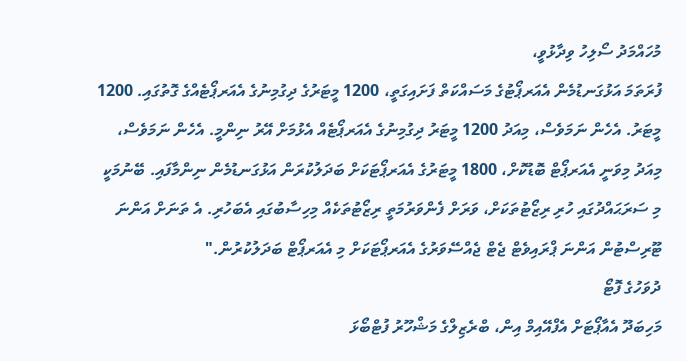މުހައްމަދު ސޯލިހު ވިދާޅުވީ،
ފުރަތަމަ އަޅުގަނޑުމެން އެއަރޕޯޓުގެ މަސައްކަތް ފަށައިގަތީ، 1200 މީޓަރުގެ ދިގުމިނުގެ އެއަރޕޯޓެއްގެ ގޮތުގައި. 1200 މީޓަރު. އެހެން ނަމަވެސް، މިއަދު 1200 މީޓަރު ދިގުމިނުގެ އެއަރޕޯޓެއް އެޅުމަށް އޭރު ނިންމީ. އެހެން ނަމަވެސް، މިއަދު މިވަނީ އެއަރޕޯޓް ބޮޑުކޮށް، 1800 މީޓަރުގެ އެއަރޕޯޓަކަށް ބަދަލުކުރަން އަޅުގަނޑުމެން ނިންމާފައި. ބޭނުމަކީ މި ސަރަޙައްދުގައި ހުރި ރިޒޯޓުތަކަށް، ވަރަށް ފެންވަރުމަތީ ރިޒޯޓުތަކެއް މިހިސާބުގައި އެބަހުރި. އެ ތަނަށް އަންނަ ޓޫރިސްޓުން އަންނަ ޕްރައިވެޓް ޖެޓް ޖެއްސޭވަރުގެ އެއަރޕޯޓަކަށް މި އެއަރޕޯޓް ބަދަލުކުރުން."
ދުވަހުގެ ފޮޓޯ
މަހިބަދޫ އެއާޕޯޓަށް އެފްއޭއިމް އިން، ބްރެޒިލްގެ މަޝްހޫރު ފުޓްބޯޅަ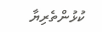ކުޅުންތެރިޔާ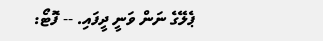ޕެލޭގެ ނަން ވަނީ ދީފައި. -- ފޮޓޯ: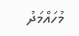މުހައްމަދު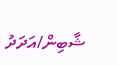ޝާބިން/އަދަދު